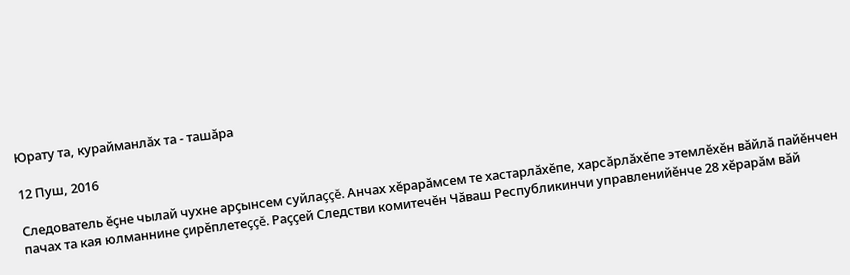Юрату та, курайманлăх та - ташăра

12 Пуш, 2016

Следователь ĕçне чылай чухне арçынсем суйлаççĕ. Анчах хĕрарăмсем те хастарлăхĕпе, харсăрлăхĕпе этемлĕхĕн вăйлă пайĕнчен пачах та кая юлманнине çирĕплетеççĕ. Раççей Следстви комитечĕн Чăваш Республикинчи управленийĕнче 28 хĕрарăм вăй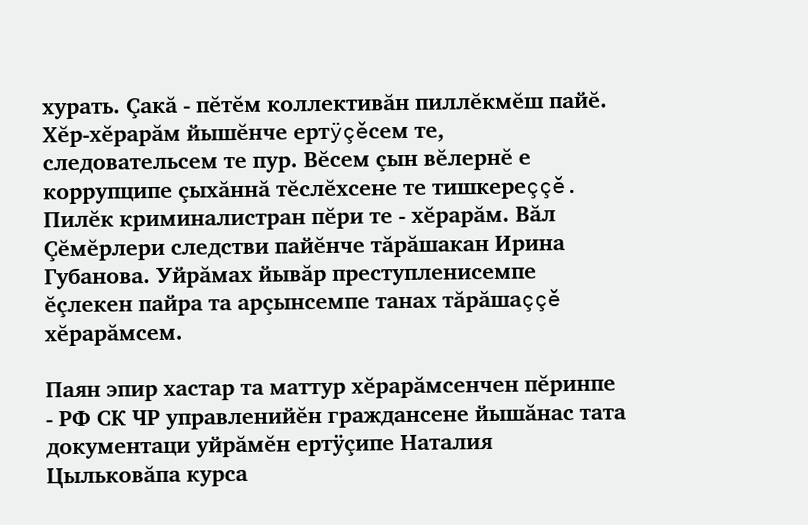хурать. Çакă - пĕтĕм коллективăн пиллĕкмĕш пайĕ. Хĕр-хĕрарăм йышĕнче ертÿçĕсем те, следовательсем те пур. Вĕсем çын вĕлернĕ е коррупципе çыхăннă тĕслĕхсене те тишкереççĕ. Пилĕк криминалистран пĕри те - хĕрарăм. Вăл Çĕмĕрлери следстви пайĕнче тăрăшакан Ирина Губанова. Уйрăмах йывăр преступленисемпе ĕçлекен пайра та арçынсемпе танах тăрăшаççĕ хĕрарăмсем.

Паян эпир хастар та маттур хĕрарăмсенчен пĕринпе - РФ СК ЧР управленийĕн граждансене йышăнас тата документаци уйрăмĕн ертÿçипе Наталия Цыльковăпа курса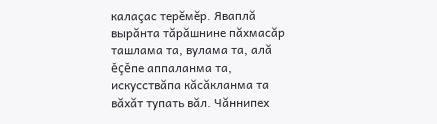калаçас терĕмĕр. Яваплă вырăнта тăрăшнине пăхмасăр ташлама та, вулама та, алă ĕçĕпе аппаланма та, искусствăпа кăсăкланма та вăхăт тупать вăл. Чăннипех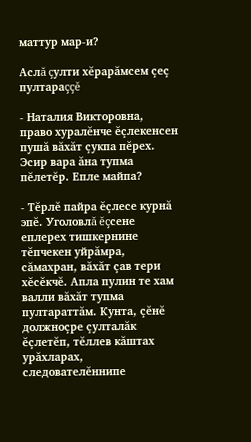маттур мар-и?

Аслă çулти хĕрарăмсем çеç пултараççĕ

- Наталия Викторовна, право хуралĕнче ĕçлекенсен пушă вăхăт çукпа пĕрех. Эсир вара ăна тупма пĕлетĕр. Епле майпа?

- Тĕрлĕ пайра ĕçлесе курнă эпĕ. Уголовлă ĕçсене еплерех тишкернине тĕпчекен уйрăмра, сăмахран, вăхăт çав тери хĕсĕкчĕ. Апла пулин те хам валли вăхăт тупма пултараттăм. Кунта, çĕнĕ должноçре çулталăк ĕçлетĕп, тĕллев кăштах урăхларах, следователĕннипе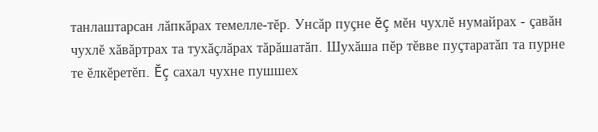танлаштарсан лăпкăрах темелле-тĕр. Унсăр пуçне ĕç мĕн чухлĕ нумайрах - çавăн чухлĕ хăвăртрах та тухăçлăрах тăрăшатăп. Шухăша пĕр тĕвве пуçтаратăп та пурне те ĕлкĕретĕп. Ĕç сахал чухне пушшех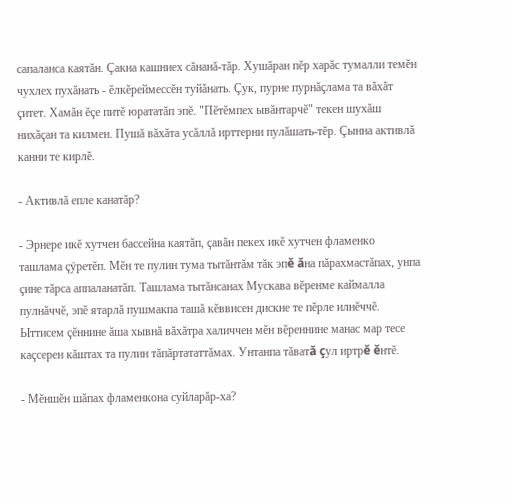сапаланса каятăн. Çакна кашниех сăнанă-тăр. Хушăран пĕр харăс тумалли темĕн чухлех пухăнать - ĕлкĕреймессĕн туйăнать. Çук, пурне пурнăçлама та вăхăт çитет. Хамăн ĕçе питĕ юрататăп эпĕ. "Пĕтĕмпех ывăнтарчĕ" текен шухăш нихăçан та килмен. Пушă вăхăта усăллă ирттерни пулăшать-тĕр. Çынна активлă канни те кирлĕ.

- Активлă епле канатăр?

- Эрнере икĕ хутчен бассейна каятăп, çавăн пекех икĕ хутчен фламенко ташлама çÿретĕп. Мĕн те пулин тума тытăнтăм тăк эпĕ ăна пăрахмастăпах, унпа çине тăрса аппаланатăп. Ташлама тытăнсанах Мускава вĕренме каймалла пулнăччĕ, эпĕ ятарлă пушмакпа ташă кĕввисен дискне те пĕрле илнĕччĕ. Ыттисем çĕннине ăша хывнă вăхăтра халиччен мĕн вĕреннине манас мар тесе каçсерен кăштах та пулин тăпăртататтăмах. Унтанпа тăватă çул иртрĕ ĕнтĕ.

- Мĕншĕн шăпах фламенкона суйларăр-ха?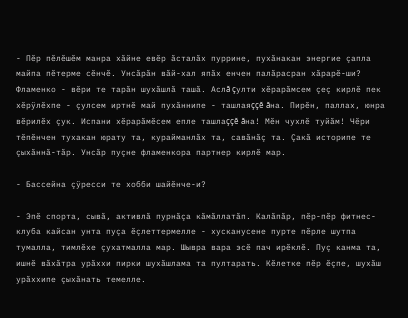- Пĕр пĕлĕшĕм манра хăйне евĕр ăсталăх пуррине, пухăнакан энергие çапла майпа пĕтерме сĕнчĕ. Унсăрăн вăй-хал япăх енчен палăрасран хăрарĕ-ши? Фламенко - вĕри те тарăн шухăшлă ташă. Аслă çулти хĕрарăмсем çеç кирлĕ пек хĕрÿлĕхпе - çулсем иртнĕ май пухăннипе - ташлаяççĕ ăна. Пирĕн, паллах, юнра вĕрилĕх çук. Испани хĕрарăмĕсем епле ташлаççĕ ăна! Мĕн чухлĕ туйăм! Чĕри тĕпĕнчен тухакан юрату та, курайманлăх та, савăнăç та. Çакă историпе те çыхăннă-тăр. Унсăр пуçне фламенкора партнер кирлĕ мар.

- Бассейна çÿресси те хобби шайĕнче-и?

- Эпĕ спорта, сывă, активлă пурнăçа кăмăллатăп. Калăпăр, пĕр-пĕр фитнес-клуба кайсан унта пуçа ĕçлеттермелле - хусканусене пурте пĕрле шутпа тумалла, тимлĕхе çухатмалла мар. Шывра вара эсĕ пач ирĕклĕ. Пуç канма та, ишнĕ вăхăтра урăххи пирки шухăшлама та пултарать. Кĕлетке пĕр ĕçпе, шухăш урăххипе çыхăнать темелле.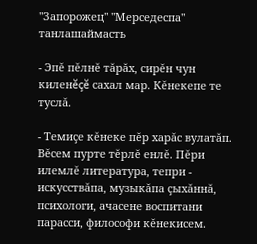"Запорожец" "Мерседеспа" танлашаймасть

- Эпĕ пĕлнĕ тăрăх, сирĕн чун киленĕçĕ сахал мар. Кĕнекепе те туслă.

- Темиçе кĕнеке пĕр харăс вулатăп. Вĕсем пурте тĕрлĕ енлĕ. Пĕри илемлĕ литература, тепри - искусствăпа, музыкăпа çыхăннă, психологи, ачасене воспитани парасси, философи кĕнекисем.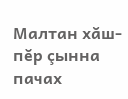Малтан хăш-пĕр çынна пачах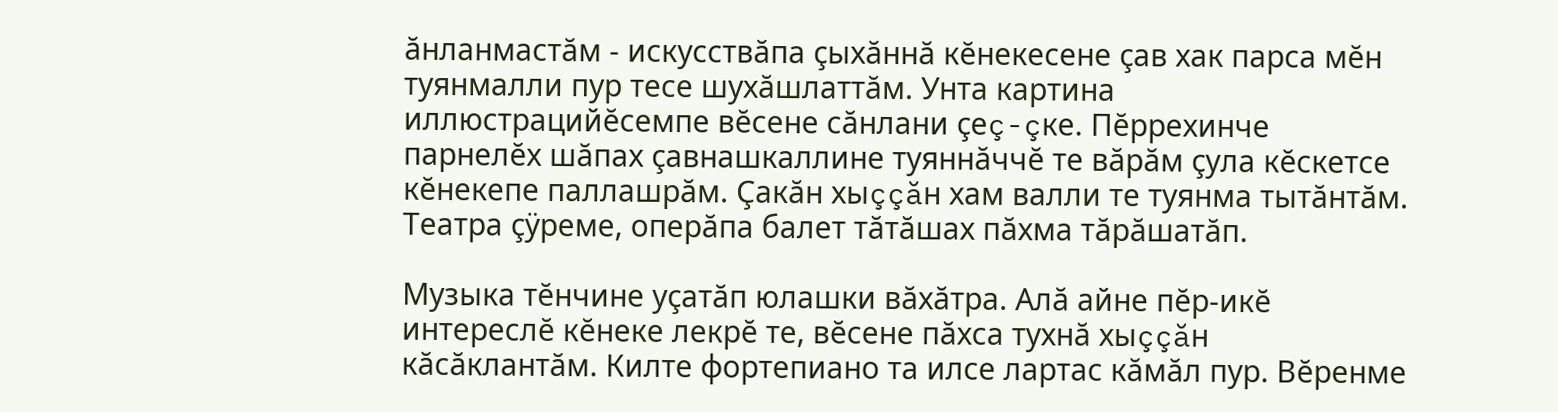ăнланмастăм - искусствăпа çыхăннă кĕнекесене çав хак парса мĕн туянмалли пур тесе шухăшлаттăм. Унта картина иллюстрацийĕсемпе вĕсене сăнлани çеç-çке. Пĕррехинче парнелĕх шăпах çавнашкаллине туяннăччĕ те вăрăм çула кĕскетсе кĕнекепе паллашрăм. Çакăн хыççăн хам валли те туянма тытăнтăм. Театра çÿреме, оперăпа балет тăтăшах пăхма тăрăшатăп.

Музыка тĕнчине уçатăп юлашки вăхăтра. Алă айне пĕр-икĕ интереслĕ кĕнеке лекрĕ те, вĕсене пăхса тухнă хыççăн кăсăклантăм. Килте фортепиано та илсе лартас кăмăл пур. Вĕренме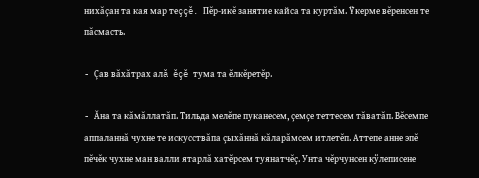нихăçан та кая мар теççĕ. Пĕр-икĕ занятие кайса та куртăм. Ÿкерме вĕренсен те пăсмасть.

- Çав вăхăтрах алă ĕçĕ тума та ĕлкĕретĕр.

- Ăна та кăмăллатăп. Тильда мелĕпе пуканесем, çемçе теттесем тăватăп. Вĕсемпе аппаланнă чухне те искусствăпа çыхăннă кăларăмсем итлетĕп. Аттепе анне эпĕ пĕчĕк чухне ман валли ятарлă хатĕрсем туянатчĕç. Унта чĕрчунсен кÿлеписене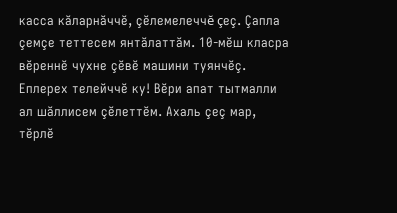касса кăларнăччĕ, çĕлемелеччĕ çеç. Çапла çемçе теттесем янтăлаттăм. 10-мĕш класра вĕреннĕ чухне çĕвĕ машини туянчĕç. Еплерех телейччĕ ку! Вĕри апат тытмалли ал шăллисем çĕлеттĕм. Ахаль çеç мар, тĕрлĕ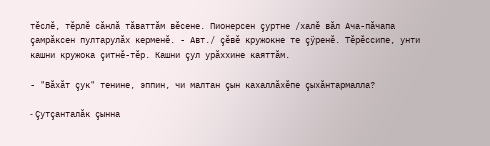тĕслĕ, тĕрлĕ сăнлă тăваттăм вĕсене. Пионерсен çуртне /халĕ вăл Ача-пăчапа çамрăксен пултарулăх керменĕ. - Авт./ çĕвĕ кружокне те çÿренĕ. Тĕрĕссипе, унти кашни кружока çитнĕ-тĕр. Кашни çул урăххине каяттăм.

- "Вăхăт çук" тенине, эппин, чи малтан çын кахаллăхĕпе çыхăнтармалла?

- Çутçанталăк çынна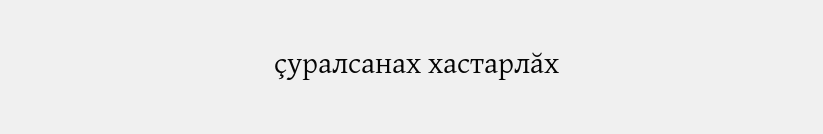çуралсанах хастарлăх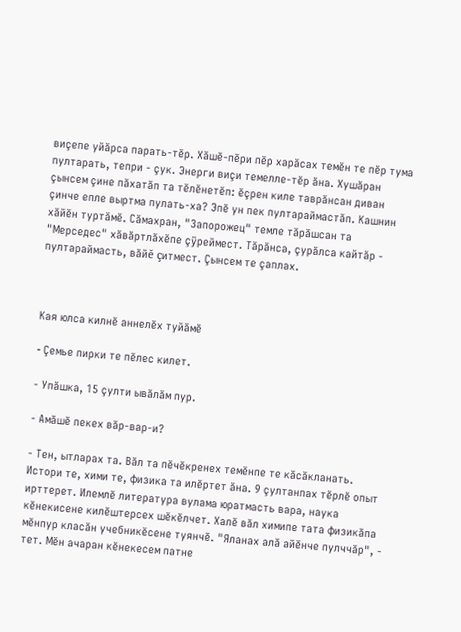виçепе уйăрса парать-тĕр. Хăшĕ-пĕри пĕр харăсах темĕн те пĕр тума пултарать, тепри - çук. Энерги виçи темелле-тĕр ăна. Хушăран çынсем çине пăхатăп та тĕлĕнетĕп: ĕçрен киле таврăнсан диван çинче епле выртма пулать-ха? Эпĕ ун пек пултараймастăп. Кашнин хăйĕн туртăмĕ. Сăмахран, "Запорожец" темле тăрăшсан та "Мерседес" хăвăртлăхĕпе çÿреймест. Тăрăнса, çурăлса кайтăр - пултараймасть, вăйĕ çитмест. Çынсем те çаплах.



Кая юлса килнĕ аннелĕх туйăмĕ

- Çемье пирки те пĕлес килет.

- Упăшка, 15 çулти ывăлăм пур.

- Амăшĕ пекех вăр-вар-и?

- Тен, ытларах та. Вăл та пĕчĕкренех темĕнпе те кăсăкланать. Истори те, хими те, физика та илĕртет ăна. 9 çултанпах тĕрлĕ опыт ирттерет. Илемлĕ литература вулама юратмасть вара, наука кĕнекисене килĕштерсех шĕкĕлчет. Халĕ вăл химипе тата физикăпа мĕнпур класăн учебникĕсене туянчĕ. "Яланах алă айĕнче пулччăр", - тет. Мĕн ачаран кĕнекесем патне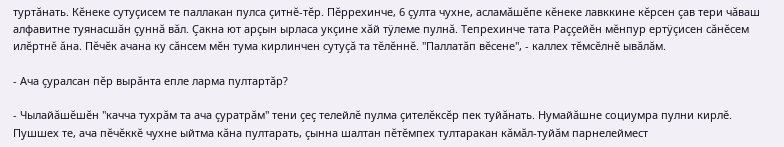туртăнать. Кĕнеке сутуçисем те паллакан пулса çитнĕ-тĕр. Пĕррехинче, 6 çулта чухне, асламăшĕпе кĕнеке лавккине кĕрсен çав тери чăваш алфавитне туянасшăн çуннă вăл. Çакна ют арçын ырласа укçине хăй тÿлеме пулнă. Тепрехинче тата Раççейĕн мĕнпур ертÿçисен сăнĕсем илĕртнĕ ăна. Пĕчĕк ачана ку сăнсем мĕн тума кирлинчен сутуçă та тĕлĕннĕ. "Паллатăп вĕсене", - каллех тĕмсĕлнĕ ывăлăм.

- Ача çуралсан пĕр вырăнта епле ларма пултартăр?

- Чылайăшĕшĕн "качча тухрăм та ача çуратрăм" тени çеç телейлĕ пулма çителĕксĕр пек туйăнать. Нумайăшне социумра пулни кирлĕ. Пушшех те, ача пĕчĕккĕ чухне ыйтма кăна пултарать, çынна шалтан пĕтĕмпех тултаракан кăмăл-туйăм парнелеймест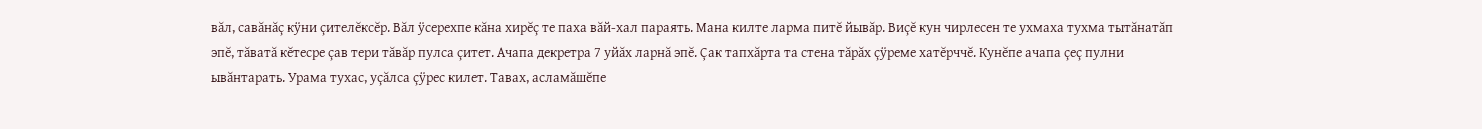вăл, савăнăç кÿни çителĕксĕр. Вăл ÿсерехпе кăна хирĕç те паха вăй-хал параять. Мана килте ларма питĕ йывăр. Виçĕ кун чирлесен те ухмаха тухма тытăнатăп эпĕ, тăватă кĕтесре çав тери тăвăр пулса çитет. Ачапа декретра 7 уйăх ларнă эпĕ. Çак тапхăрта та стена тăрăх çÿреме хатĕрччĕ. Кунĕпе ачапа çеç пулни ывăнтарать. Урама тухас, уçăлса çÿрес килет. Тавах, асламăшĕпе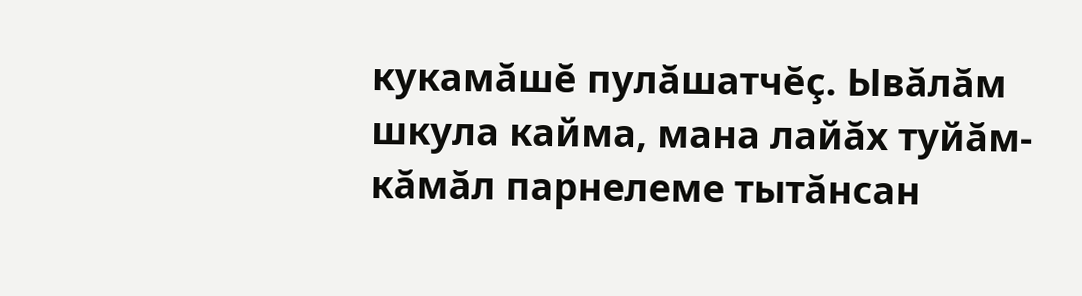кукамăшĕ пулăшатчĕç. Ывăлăм шкула кайма, мана лайăх туйăм-кăмăл парнелеме тытăнсан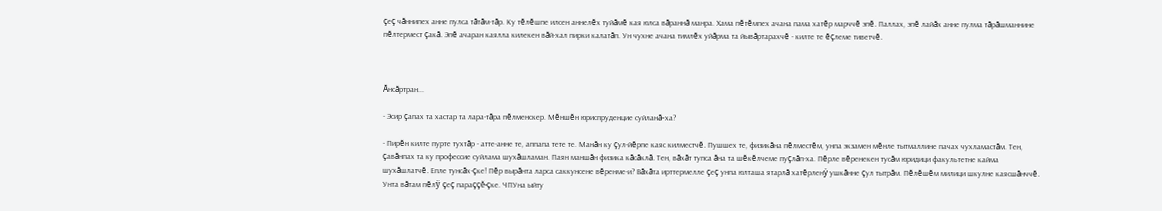çеç чăннипех анне пулса тăтăм-тăр. Ку тĕлĕшпе илсен аннелĕх туйăмĕ кая юлса вăраннă манра. Хама пĕтĕмпех ачана пама хатĕр марччĕ эпĕ. Паллах, эпĕ лайăх анне пулма тăрăшманнине пĕлтермест çакă. Эпĕ ачаран каялла килекен вăй-хал пирки калатăп. Ун чухне ачана тимлĕх уйăрма та йывăртарахчĕ - килте те ĕçлеме тиветчĕ.



Ăнсăртран...

- Эсир çапах та хастар та лара-тăра пĕлменскер. Мĕншĕн юриспруденцие суйланă-ха?

- Пирĕн килте пурте тухтăр - атте-анне те, аппапа тете те. Манăн ку çул-йĕрпе каяс килместчĕ. Пушшех те, физикăна пĕлместĕм, унпа экзамен мĕнле тытмаллине пачах чухламастăм. Тен, çавăнпах та ку профессие суйлама шухăшламан. Паян маншăн физика кăсăклă. Тен, вăхăт тупса ăна та шĕкĕлчеме пуçлăп-ха. Пĕрле вĕренекен тусăм юридици факультетне кайма шухăшлатчĕ. Епле тунсăх-çке! Пĕр вырăнта ларса саккунсене вĕренме-и? Вăхăта ирттермелле çеç унпа юлташа ятарлă хатĕрленÿ ушкăнне çул тытрăм. Пĕлĕшĕм милици шкулне каясшăнччĕ. Унта вăтам пĕлÿ çеç параççĕ-çке. ЧПУна ыйту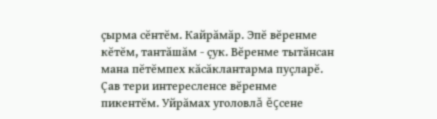çырма сĕнтĕм. Кайрăмăр. Эпĕ вĕренме кĕтĕм, тантăшăм - çук. Вĕренме тытăнсан мана пĕтĕмпех кăсăклантарма пуçларĕ. Çав тери интересленсе вĕренме пикентĕм. Уйрăмах уголовлă ĕçсене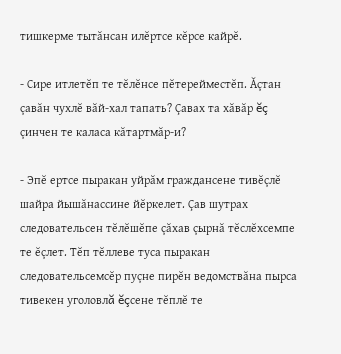тишкерме тытăнсан илĕртсе кĕрсе кайрĕ.

- Сире итлетĕп те тĕлĕнсе пĕтерейместĕп. Ăçтан çавăн чухлĕ вăй-хал тапать? Çавах та хăвăр ĕç çинчен те каласа кăтартмăр-и?

- Эпĕ ертсе пыракан уйрăм граждансене тивĕçлĕ шайра йышăнассине йĕркелет. Çав шутрах следовательсен тĕлĕшĕпе çăхав çырнă тĕслĕхсемпе те ĕçлет. Тĕп тĕллеве туса пыракан следовательсемсĕр пуçне пирĕн ведомствăна пырса тивекен уголовлă ĕçсене тĕплĕ те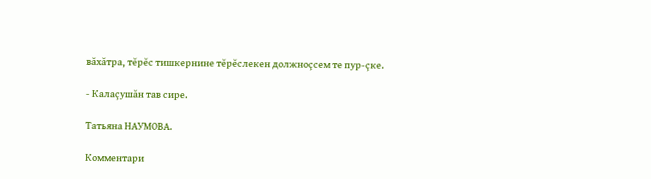вăхăтра, тĕрĕс тишкернине тĕрĕслекен должноçсем те пур-çке.

- Калаçушăн тав сире.

Татьяна НАУМОВА.

Комментари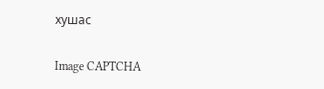хушас

Image CAPTCHA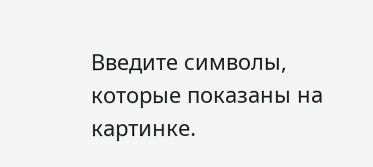Введите символы, которые показаны на картинке.